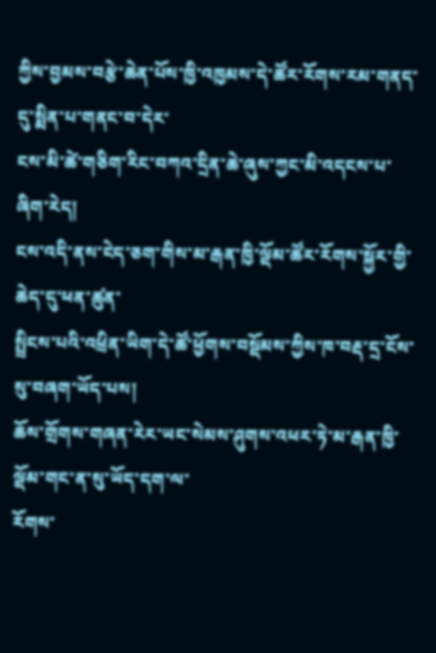ཀྱིས་བྱམས་བརྩེ་ཆེན་པོས་ཁྱི་འཁྱམས་དེ་ཚོར་རོགས་རམ་གནད་དུ་སྨིན་པ་གནང་བ་དེར་
ངས་མི་ཚེ་གཅིག་རིང་བཀའ་དྲིན་ཆེ་ཞུས་ཀྱང་མི་འདངས་པ་ཞིག་རེད།
ངས་འདི་ནས་ངེད་ཅག་གིས་མ་རྒན་ཁྱི་ལྡོམ་ཚོར་རོགས་སྐྱོར་གྱི་ཆེད་དུ་ཕན་ཚུན་
སྤྲིངས་པའི་འཕྲིན་ཡིག་དེ་ཚོ་ཕྱོགས་བསྡོམས་ཀྱིས་ཁ་བརྡ་དྲ་ངོས་སུ་བཞག་ཡོད་པས།
ཆོས་གྲོགས་གཞན་རེར་ཡང་སེམས་ཤུགས་འཕར་ཏེ་མ་རྒན་ཁྱི་ལྡོམ་གང་ན་སུ་ཡོད་དག་ལ་
རོགས་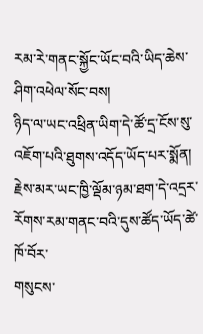རམ་རེ་གནང་སྐྱོང་ཡོང་བའི་ཡིད་ཆེས་ཤིག་འཕེལ་སོང་བས།
ཉིད་ལ་ཡང་འཕྲིན་ཡིག་དེ་ཚོ་དྲ་ངོས་སུ་འཇོག་པའི་ཐུགས་འདོད་ཡོད་པར་སྨོན།
རྗེས་མར་ཡང་ཁྱི་ལྡོམ་ཉམ་ཐག་དེ་འདྲར་རོགས་རམ་གནང་བའི་དུས་ཚོད་ཡོད་ཚེ་ཁོ་བོར་
གསུངས་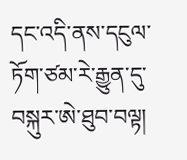དང་འདི་ནས་དངུལ་ཏོག་ཙམ་རེ་རྒྱུན་དུ་བསྐུར་ཨེ་ཐུབ་བལྟ།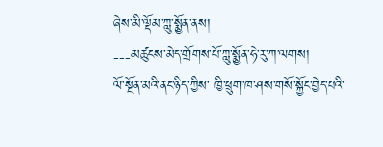ཞེས་མི་ལྡོམ་ཀླུ་སྨྱོན་ནས།
---མཚུངས་མེད་གྲོགས་པོ་ཀླུ་སྨྱོན་ཧེ་རུ་ཀ་ལགས།
ལོ་སྔོན་མའི་ནང་ཉིད་ཀྱིས་ ཁྱི་ཕྲུག་ཁ་ཤས་གསོ་སྐྱོང་བྱེད་པའི་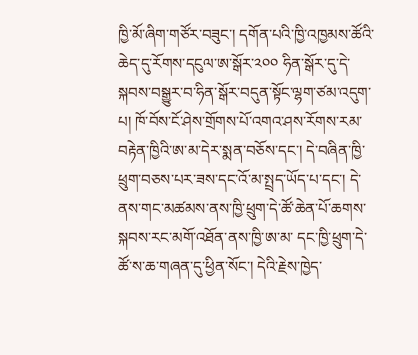ཁྱི་མོ་ཞིག་གཙོར་བཟུང་། དགོན་པའི་ཁྱི་འཁྱམས་ཚོའི་ཆེད་དུ་རོགས་དངུལ་ཨ་སྒོར་༢༠༠ ཧིན་སྒོར་དུ་དེ་སྐབས་བསྒྱུར་བ་ཧིན་སྒོར་བདུན་སྟོང་ལྷག་ཙམ་འདུག་པ། ཁོ་བོས་ངོ་ཤེས་གྲོགས་པོ་འགའ་ཤས་རོགས་རམ་བརྟེན་ཁྱིའི་ཨ་མ་དེར་སྨན་བཅོས་དང་། དེ་བཞིན་ཁྱི་ཕྲུག་བཅས་པར་ཟས་དང་འོ་མ་སྤྲད་ཡོད་པ་དང་། དེ་ནས་གང་མཚམས་ནས་ཁྱི་ཕྲུག་དེ་ཚོ་ཆེན་པོ་ཆགས་སྐབས་རང་མགོ་འཐོན་ནས་ཁྱི་ཨ་མ་ དང་ཁྱི་ཕྲུག་དེ་ཚོ་ས་ཆ་གཞན་དུ་ཕྱིན་སོང་། དེའི་རྗེས་ཁྱེད་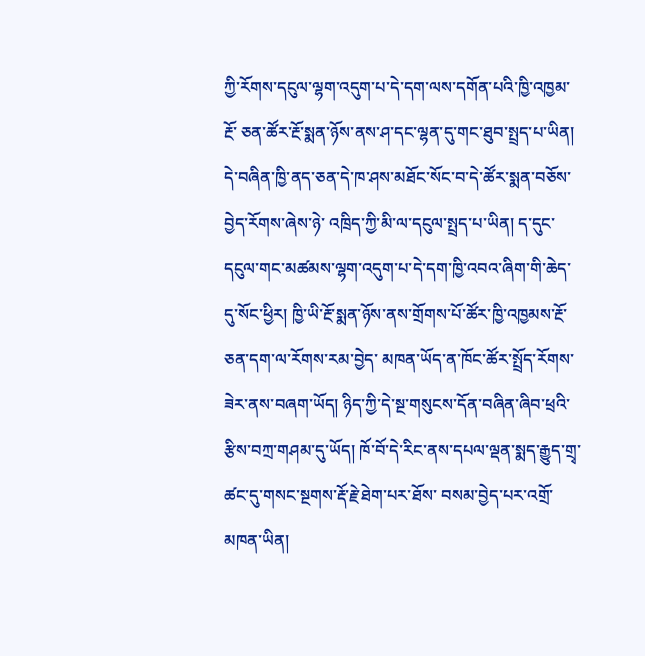ཀྱི་རོགས་དངུལ་ལྷག་འདུག་པ་དེ་དག་ལས་དགོན་པའི་ཁྱི་འཁྱམ་རྔོ་ ཅན་ཚོར་རྔོ་སྨན་ཉོས་ནས་ཤ་དང་ལྷན་དུ་གང་ཐུབ་སྤྲད་པ་ཡིན། དེ་བཞིན་ཁྱི་ནད་ཅན་དེ་ཁ་ཤས་མཐོང་སོང་བ་དེ་ཚོར་སྨན་བཅོས་བྱེད་རོགས་ཞེས་ཉེ་ འཁྲིད་ཀྱི་མི་ལ་དངུལ་སྤྲད་པ་ཡིན། ད་དུང་དངུལ་གང་མཚམས་ལྷག་འདུག་པ་དེ་དག་ཁྱི་འབའ་ཞིག་གི་ཆེད་དུ་སོང་ཕྱིར། ཁྱི་ཡི་རྔོ་སྨན་ཉོས་ནས་གྲོགས་པོ་ཚོར་ཁྱི་འཁྱམས་རྔོ་ཅན་དག་ལ་རོགས་རམ་བྱེད་ མཁན་ཡོད་ན་ཁོང་ཚོར་སྤྲོད་རོགས་ཟེར་ནས་བཞག་ཡོད། ཉིད་ཀྱི་དེ་སྔ་གསུངས་དོན་བཞིན་ཞིབ་ཕྲའི་རྩིས་བཀྲ་གཤམ་དུ་ཡོད། ཁོ་བོ་དེ་རིང་ནས་དཔལ་ལྡན་སྨད་རྒྱུད་གྲྭ་ཚང་དུ་གསང་སྔགས་རྡོ་རྗེ་ཐེག་པར་ཐོས་ བསམ་བྱེད་པར་འགྲོ་མཁན་ཡིན།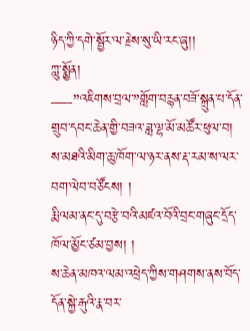ཉིད་ཀྱི་དགེ་སྦྱོར་ལ་རྗེས་སུ་ཡི་རང་ཞུ།།
ཀླུ་སྨྱོན།
—-”འཇིགས་བྲལ་”གློག་བརྙན་བཟོ་སྐྲུན་པ་དོན་གྲུབ་དབང་ཆེན་གྱི་བཟའ་ཟླ་ལྷ་མོ་མཚོར་ཕུལ་བ།
ས་མཐའི་མིག་ཆུ་ཁོག་ལ་ཉར་ནས་རྡ་རམ་ས་ལར་བག་ལེབ་བཙོངས། །
རྨི་ལམ་ནང་དུ་བརྩེ་བའི་མཛའ་བོའི་བྲང་གཞུང་དྲོད་ཁོལ་མྱོང་ཙམ་བྱས། །
ས་ཆེན་མཁའ་ལམ་འཕྲེད་ཀྱིས་གཤགས་ནས་བོད་དོན་སྐྱེ་རྒུའི་རྣ་བར་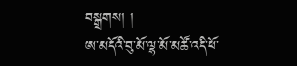བསྒྲགས། །
ཨ་མདོའི་བུ་མོ་ལྷ་མོ་མཚོ་འདི་ཕོ་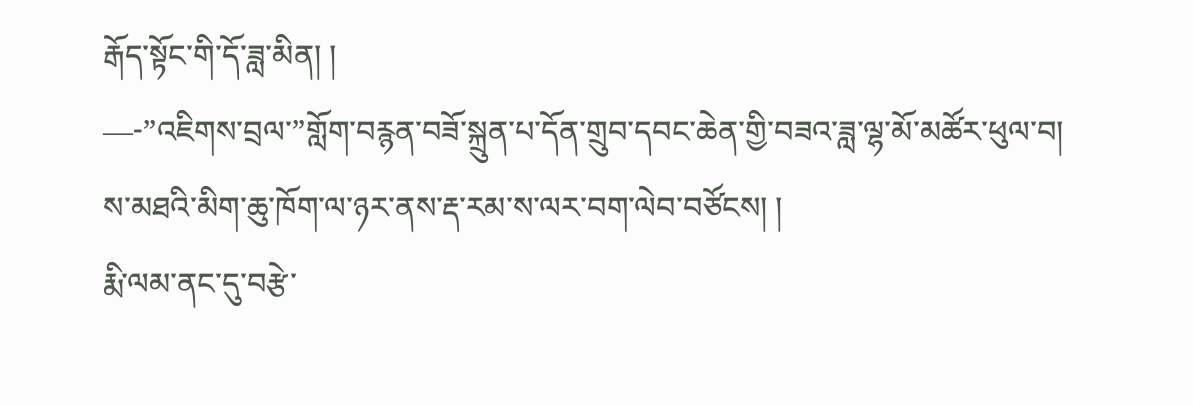རྒོད་སྟོང་གི་དོ་ཟླ་མིན། །
—-”འཇིགས་བྲལ་”གློག་བརྙན་བཟོ་སྐྲུན་པ་དོན་གྲུབ་དབང་ཆེན་གྱི་བཟའ་ཟླ་ལྷ་མོ་མཚོར་ཕུལ་བ།
ས་མཐའི་མིག་ཆུ་ཁོག་ལ་ཉར་ནས་རྡ་རམ་ས་ལར་བག་ལེབ་བཙོངས། །
རྨི་ལམ་ནང་དུ་བརྩེ་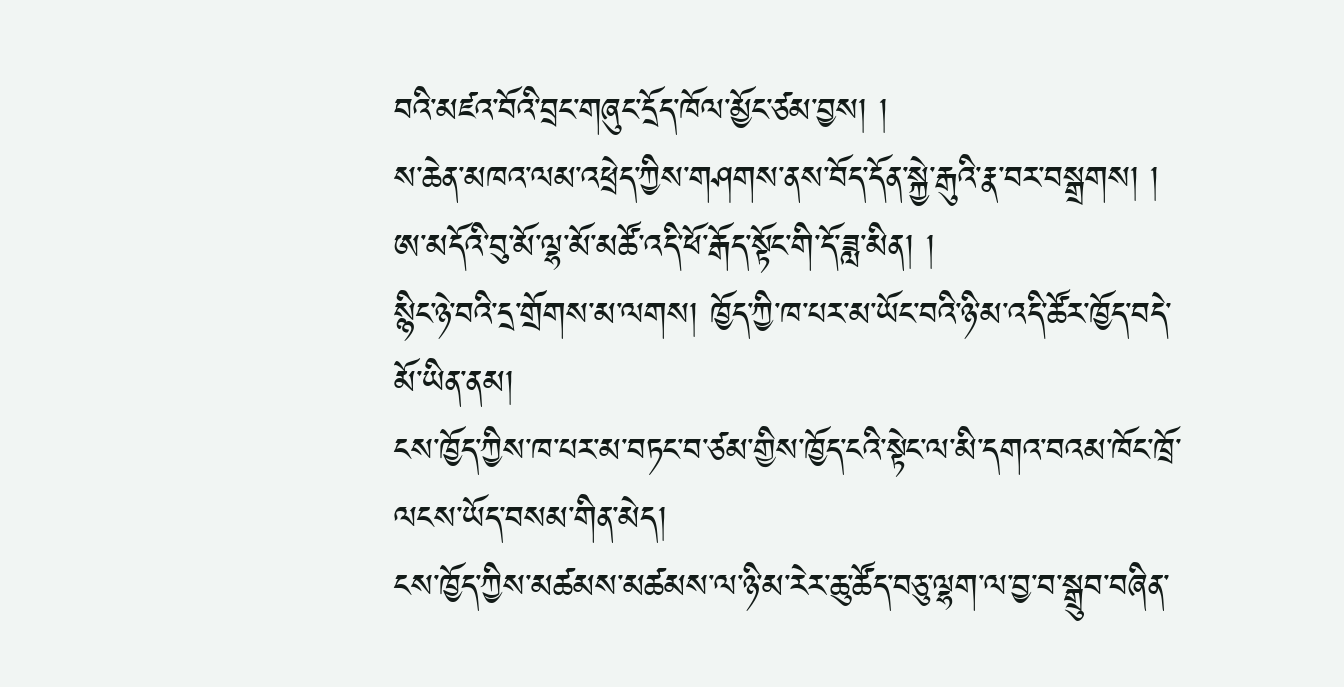བའི་མཛའ་བོའི་བྲང་གཞུང་དྲོད་ཁོལ་མྱོང་ཙམ་བྱས། །
ས་ཆེན་མཁའ་ལམ་འཕྲེད་ཀྱིས་གཤགས་ནས་བོད་དོན་སྐྱེ་རྒུའི་རྣ་བར་བསྒྲགས། །
ཨ་མདོའི་བུ་མོ་ལྷ་མོ་མཚོ་འདི་ཕོ་རྒོད་སྟོང་གི་དོ་ཟླ་མིན། །
སྙིང་ཉེ་བའི་དྲ་གྲོགས་མ་ལགས། ཁྱོད་ཀྱི་ཁ་པར་མ་ཡོང་བའི་ཉི་མ་འདི་ཚོར་ཁྱོད་བདེ་མོ་ཡིན་ནམ།
ངས་ཁྱོད་ཀྱིས་ཁ་པར་མ་བཏང་བ་ཙམ་གྱིས་ཁྱོད་ངའི་སྟེང་ལ་མི་དགའ་བའམ་ཁོང་ཁྲོ་ལངས་ཡོད་བསམ་གིན་མེད།
ངས་ཁྱོད་ཀྱིས་མཚམས་མཚམས་ལ་ཉི་མ་རེར་ཆུ་ཚོད་བཅུ་ལྷག་ལ་བྱ་བ་སྒྲུབ་བཞིན་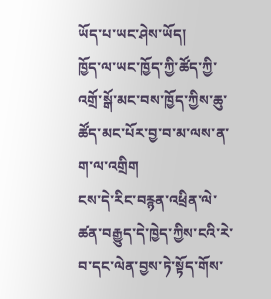ཡོད་པ་ཡང་ཤེས་ཡོད།
ཁྱོད་ལ་ཡང་ཁྱོད་ཀྱི་ཚོད་ཀྱི་འགྲོ་སྒོ་མང་བས་ཁྱོད་ཀྱིས་ཆུ་ཚོད་མང་པོར་བྱ་བ་མ་ལས་ན་ག་ལ་འགྲིག
ངས་དེ་རིང་བརྙན་འཕྲིན་ལེ་ཚན་བརྒྱུད་དེ་ཁྱེད་ཀྱིས་ངའི་རེ་བ་དང་ལེན་བྱས་ཏེ་སྟོད་གོས་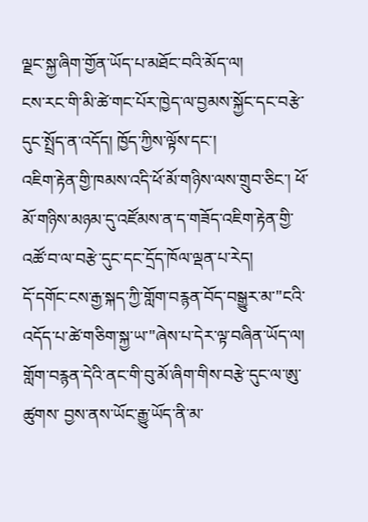ལྗང་སྐྱ་ཞིག་གྱོན་ཡོད་པ་མཐོང་བའི་མོད་ལ།
ངས་རང་གི་མི་ཚེ་གང་པོར་ཁྱེད་ལ་བྱམས་སྐྱོང་དང་བརྩེ་དུང་སྤྲོད་ན་འདོད། ཁྱོད་ཀྱིས་ལྟོས་དང་།
འཇིག་རྟེན་གྱི་ཁམས་འདི་ཕོ་མོ་གཉིས་ལས་གྲུབ་ཅིང་། ཕོ་མོ་གཉིས་མཉམ་དུ་འཛོམས་ན་ད་གཟོད་འཇིག་རྟེན་གྱི་འཚོ་བ་ལ་བརྩེ་དུང་དང་དྲོད་ཁོལ་ལྡན་པ་རེད།
དོ་དགོང་ངས་རྒྱ་སྐད་ཀྱི་གློག་བརྙན་བོད་བསྒྱུར་མ་"ངའི་འདོད་པ་ཚེ་གཅིག་སྐྱ་ཡ་"ཞེས་པ་དེར་ལྟ་བཞིན་ཡོད་ལ།
གློག་བརྙན་དེའི་ནང་གི་བུ་མོ་ཞིག་གིས་བརྩེ་དུང་ལ་ཨུ་ཚུགས་ བྱས་ནས་ཡོང་རྒྱུ་ཡོད་ནི་མ་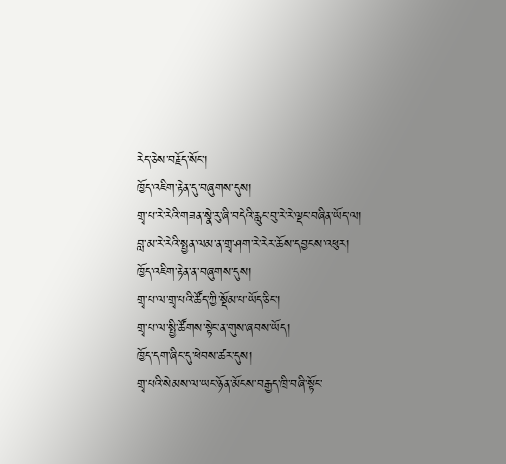རེད་ཅེས་བརྗོད་སོང་།
ཁྱོད་འཇིག་རྟེན་དུ་བཞུགས་དུས།
གྲྭ་པ་རེ་རེའི་གཟན་སྣེ་རུ་ཞི་བདེའི་རླུང་བུ་རེ་རེ་ལྡང་བཞིན་ཡོད་ལ།
བླ་མ་རེ་རེའི་སྤྱན་ལམ་ན་གྲྭ་ཤག་རེ་རེར་ཆོས་དབྱངས་འཕུར།
ཁྱོད་འཇིག་རྟེན་ན་བཞུགས་དུས།
གྲྭ་པ་ལ་གྲྭ་པའི་ཚོད་ཀྱི་སྡོམ་པ་ཡོད་ཅིང་།
གྲྭ་པ་ལ་སྤྱི་ཚོགས་སྟེང་ན་གུས་ཞབས་ཡོད།
ཁྱོད་དག་ཞིང་དུ་ཕེབས་ཚར་དུས།
གྲྭ་པའི་སེམས་ལ་ཡང་ཉོན་མོངས་བརྒྱད་ཁྲི་བཞི་སྟོང་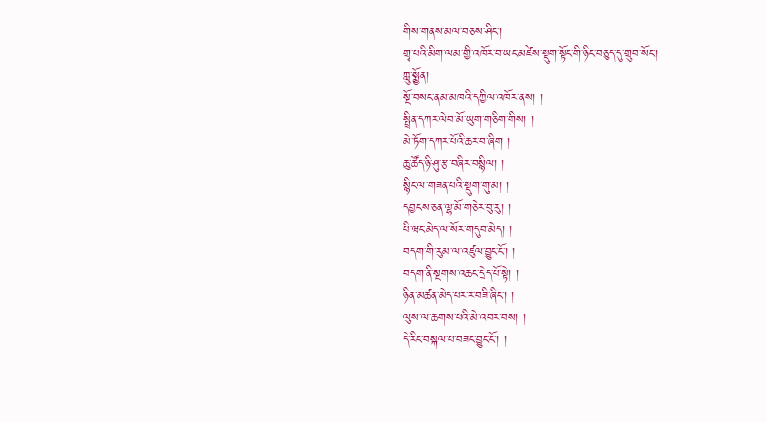གིས་གནས་མལ་བཅས་ཤིང་།
གྲྭ་པའི་མིག་ལམ་གྱི་འཁོར་བ་ཡང་མཛེས་སྡུག་སྟོང་གི་ཉིང་བཅུད་དུ་གྲུབ་སོང་།
ཀླུ་སྨྱོན།
སྔོ་བསང་ནམ་མཁའི་དཀྱིལ་འཁོར་ནས། །
སྤྲིན་དཀར་ལེབ་མོ་ཡུག་གཅིག་གིས། །
མེ་ཏོག་དཀར་པོའི་ཆར་བ་ཞིག །
ཆུ་ཚོད་ཉི་ཤུ་རྩ་བཞིར་བསྙིལ། །
སྙིང་ལ་གཟན་པའི་སྡུག་གུ་མ། །
དབྱངས་ཅན་ལྷ་མོ་གཅེར་བུ་རུ། །
པི་ཝང་མེད་ལ་སོར་གདུབ་མེད། །
བདག་གི་རུམ་ལ་འཛུལ་བྱུང་ངོ་། །
བདག་ནི་སྔགས་འཆང་དྲེད་པོ་སྟེ། །
ཉིན་མཚན་མེད་པར་ར་བཟི་ཞིང་། །
ལུས་ལ་ཆགས་པའི་མེ་འབར་བས། །
དེ་རིང་བསྐལ་པ་བཟང་བྱུང་ངོ་། །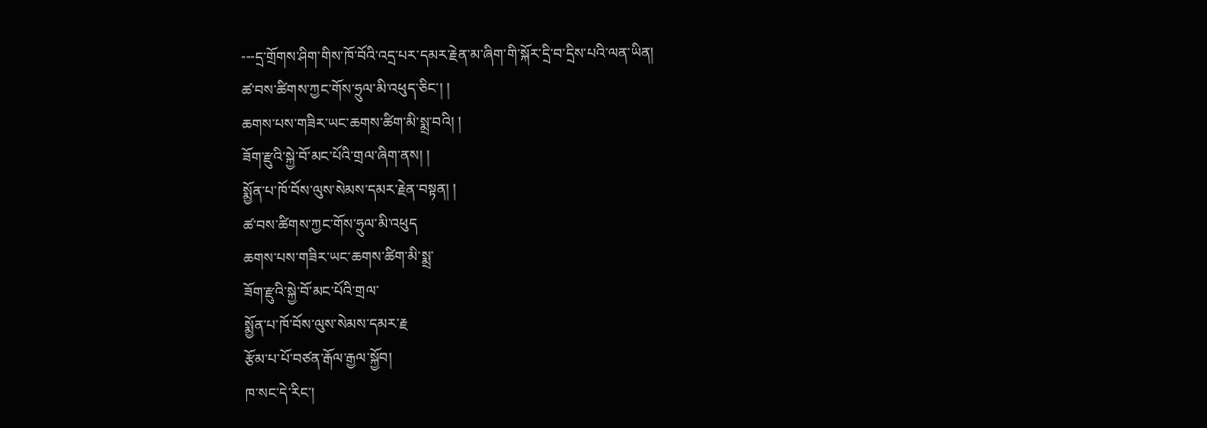---དྲ་གྲོགས་ཤིག་གིས་ཁོ་བོའི་འདྲ་པར་དམར་རྗེན་མ་ཞིག་གི་སྐོར་དྲི་བ་དྲིས་པའི་ལན་ཡིན།
ཚ་བས་ཚིགས་ཀྱང་གོས་ཧྲུལ་མི་འཕུད་ཅིང་། །
ཆགས་པས་གཟིར་ཡང་ཆགས་ཚིག་མི་སྨྲ་བའི། །
ཟོག་རྫུའི་སྐྱེ་བོ་མང་པོའི་གྲལ་ཞིག་ནས། །
སྨྱོན་པ་ཁོ་བོས་ལུས་སེམས་དམར་རྗེན་བསྟན། །
ཚ་བས་ཚིགས་ཀྱང་གོས་ཧྲུལ་མི་འཕུད
ཆགས་པས་གཟིར་ཡང་ཆགས་ཚིག་མི་སྨྲ་
ཟོག་རྫུའི་སྐྱེ་བོ་མང་པོའི་གྲལ་
སྨྱོན་པ་ཁོ་བོས་ལུས་སེམས་དམར་རྗ
རྩོམ་པ་པོ་བཙན་རྒོལ་རྒྱལ་སྐྱོབ།
ཁ་སང་དེ་རིང་།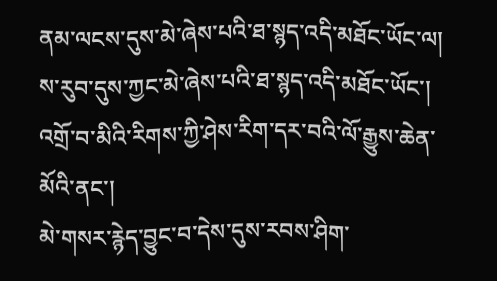ནམ་ལངས་དུས་མེ་ཞེས་པའི་ཐ་སྙད་འདི་མཐོང་ཡོང་ལ།
ས་རུབ་དུས་ཀྱང་མེ་ཞེས་པའི་ཐ་སྙད་འདི་མཐོང་ཡོང་།
འགྲོ་བ་མིའི་རིགས་ཀྱི་ཤེས་རིག་དར་བའི་ལོ་རྒྱུས་ཆེན་མོའི་ནང་།
མེ་གསར་རྙེད་བྱུང་བ་དེས་དུས་རབས་ཤིག་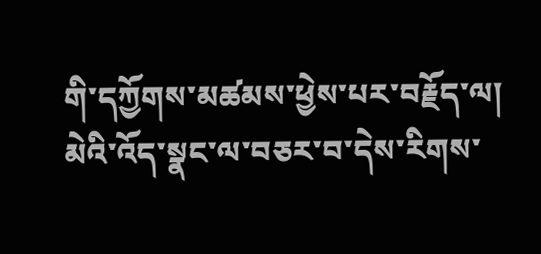གི་དཀྱོགས་མཚམས་ཕྱེས་པར་བརྗོད་ལ།
མེའི་འོད་སྣང་ལ་བཅར་བ་དེས་རིགས་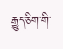རྒྱུད་ཅིག་གི་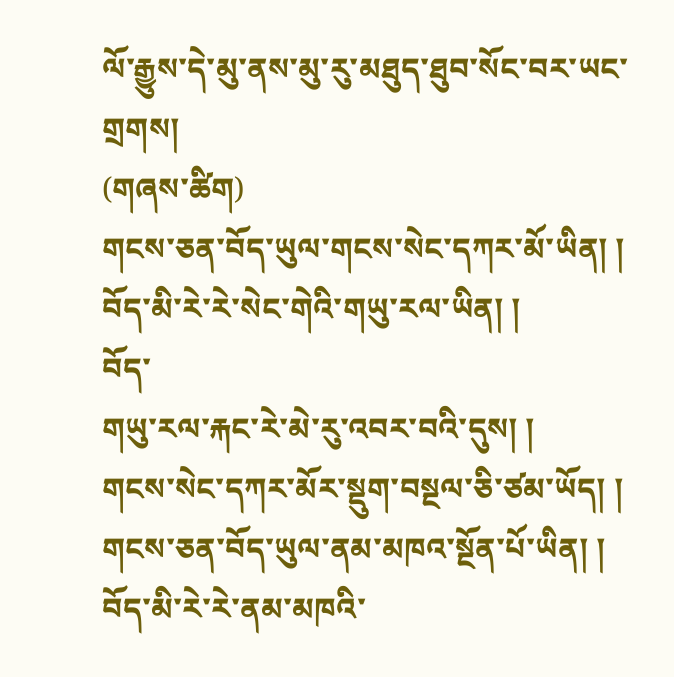ལོ་རྒྱུས་དེ་མུ་ནས་མུ་རུ་མཐུད་ཐུབ་སོང་བར་ཡང་གྲགས།
(གཞས་ཚིག)
གངས་ཅན་བོད་ཡུལ་གངས་སེང་དཀར་མོ་ཡིན། །
བོད་མི་རེ་རེ་སེང་གེའི་གཡུ་རལ་ཡིན། །
བོད་
གཡུ་རལ་རྐང་རེ་མེ་རུ་འབར་བའི་དུས། །
གངས་སེང་དཀར་མོར་སྡུག་བསྔལ་ཅི་ཙམ་ཡོད། །
གངས་ཅན་བོད་ཡུལ་ནམ་མཁའ་སྔོན་པོ་ཡིན། །
བོད་མི་རེ་རེ་ནམ་མཁའི་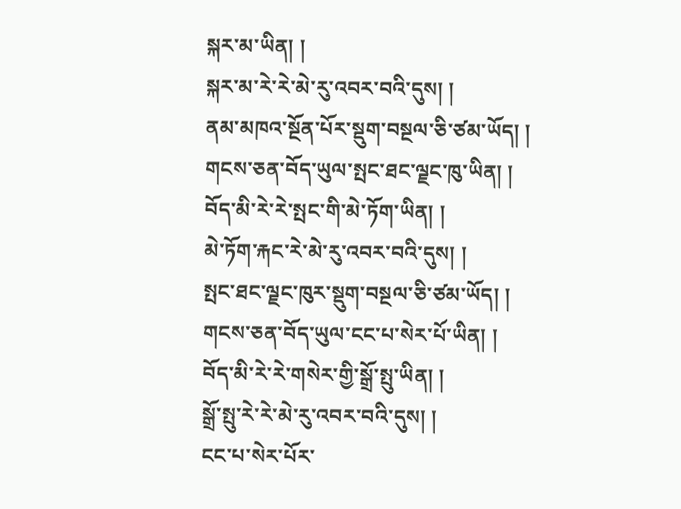སྐར་མ་ཡིན། །
སྐར་མ་རེ་རེ་མེ་རུ་འབར་བའི་དུས། །
ནམ་མཁའ་སྔོན་པོར་སྡུག་བསྔལ་ཅི་ཙམ་ཡོད། །
གངས་ཅན་བོད་ཡུལ་སྤང་ཐང་ལྗང་ཁུ་ཡིན། །
བོད་མི་རེ་རེ་སྤང་གི་མེ་ཏོག་ཡིན། །
མེ་ཏོག་རྐང་རེ་མེ་རུ་འབར་བའི་དུས། །
སྤང་ཐང་ལྗང་ཁུར་སྡུག་བསྔལ་ཅི་ཙམ་ཡོད། །
གངས་ཅན་བོད་ཡུལ་ངང་པ་སེར་པོ་ཡིན། །
བོད་མི་རེ་རེ་གསེར་གྱི་སྒྲོ་སྤུ་ཡིན། །
སྒྲོ་སྤུ་རེ་རེ་མེ་རུ་འབར་བའི་དུས། །
ངང་པ་སེར་པོར་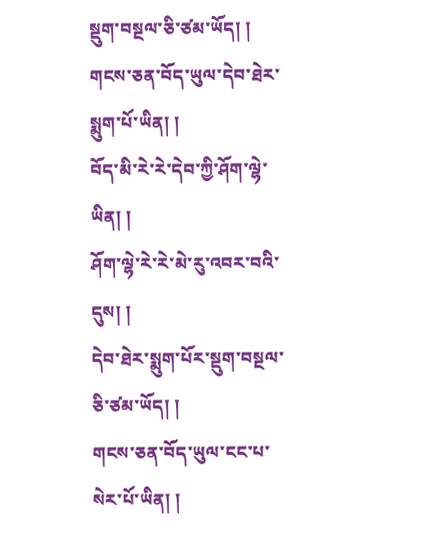སྡུག་བསྔལ་ཅི་ཙམ་ཡོད། །
གངས་ཅན་བོད་ཡུལ་དེབ་ཐེར་སྨུག་པོ་ཡིན། །
བོད་མི་རེ་རེ་དེབ་ཀྱི་ཤོག་ལྷེ་ཡིན། །
ཤོག་ལྷེ་རེ་རེ་མེ་རུ་འབར་བའི་དུས། །
དེབ་ཐེར་སྨུག་པོར་སྡུག་བསྔལ་ཅི་ཙམ་ཡོད། །
གངས་ཅན་བོད་ཡུལ་ངང་པ་སེར་པོ་ཡིན། །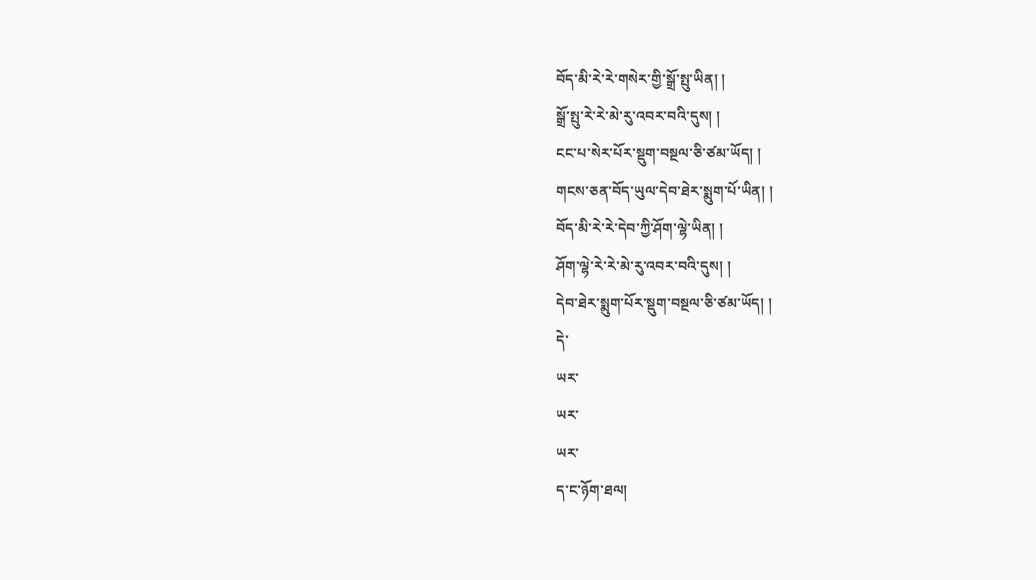བོད་མི་རེ་རེ་གསེར་གྱི་སྒྲོ་སྤུ་ཡིན། །
སྒྲོ་སྤུ་རེ་རེ་མེ་རུ་འབར་བའི་དུས། །
ངང་པ་སེར་པོར་སྡུག་བསྔལ་ཅི་ཙམ་ཡོད། །
གངས་ཅན་བོད་ཡུལ་དེབ་ཐེར་སྨུག་པོ་ཡིན། །
བོད་མི་རེ་རེ་དེབ་ཀྱི་ཤོག་ལྷེ་ཡིན། །
ཤོག་ལྷེ་རེ་རེ་མེ་རུ་འབར་བའི་དུས། །
དེབ་ཐེར་སྨུག་པོར་སྡུག་བསྔལ་ཅི་ཙམ་ཡོད། །
དེ་
ཡར་
ཡར་
ཡར་
ད་ང་ཉོག་ཐལ།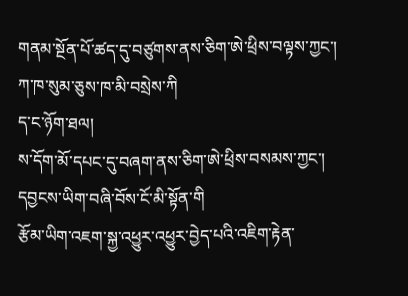གནམ་སྔོན་པོ་ཚད་དུ་བཙུགས་ནས་ཅིག་ཨེ་ཕྲིས་བལྟས་ཀྱང་།
ཀ་ཁ་སུམ་ཅུས་ཁ་མི་བསྲེས་ཀི
ད་ང་ཉོག་ཐལ།
ས་དོག་མོ་དཔང་དུ་བཞག་ནས་ཅིག་ཨེ་ཕྲིས་བསམས་ཀྱང་།
དབྱངས་ཡིག་བཞི་བོས་ངོ་མི་སྟོན་གི
རྩོམ་ཡིག་འཇག་སྐྱ་འཕྱུར་འཕྱུར་བྱེད་པའི་འཇིག་རྟེན་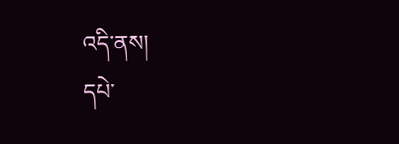འདི་ནས།
དཔེ་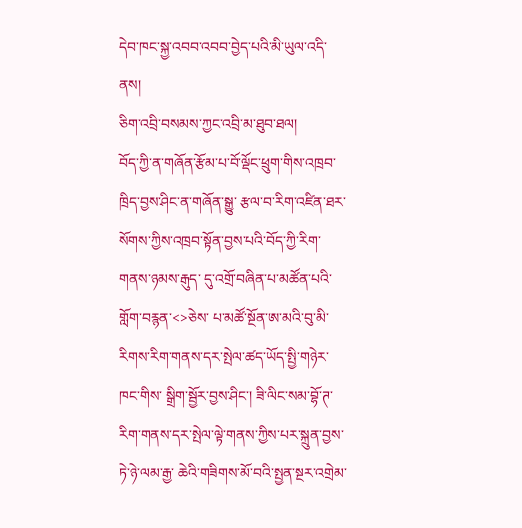དེབ་ཁང་སྐྱ་འབབ་འབབ་བྱེད་པའི་མི་ཡུལ་འདི་ནས།
ཅིག་འབྲི་བསམས་ཀྱང་འབྲི་མ་ཐུབ་ཐལ།
བོད་ཀྱི་ན་གཞོན་རྩོམ་པ་བོ་ལྡོང་ཕྲུག་གིས་འཁྲབ་ཁྲིད་བྱས་ཤིང་ན་གཞོན་སྒྱུ་ རྩལ་བ་རིག་འཛིན་ཐར་སོགས་ཀྱིས་འཁྲབ་སྟོན་བྱས་པའི་བོད་ཀྱི་རིག་གནས་ཉམས་རྒུད་ དུ་འགྲོ་བཞིན་པ་མཚོན་པའི་གློག་བརྙན་<>ཅེས་ པ་མཚོ་སྔོན་ཨ་མའི་བུ་མི་རིགས་རིག་གནས་དར་སྤེལ་ཚད་ཡོད་སྤྱི་གཉེར་ཁང་གིས་ སྒྲིག་སྦྱོར་བྱས་ཤིང་། ཟི་ལིང་སམ་བྷོ་ཊ་རིག་གནས་དར་སྤེལ་ལྟེ་གནས་ཀྱིས་པར་སྐྲུན་བྱས་ཏེ་ཉེ་ལམ་རྒྱ་ ཆེའི་གཟིགས་མོ་བའི་སྤྱན་སྔར་འགྲེམ་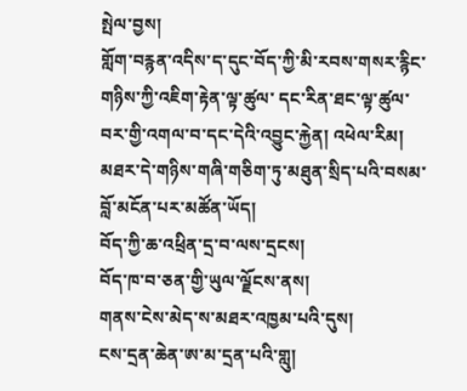སྤེལ་བྱས།
གློག་བརྙན་འདིས་ད་དུང་བོད་ཀྱི་མི་རབས་གསར་རྙིང་གཉིས་ཀྱི་འཇིག་རྟེན་ལྟ་ཚུལ་ དང་རིན་ཐང་ལྟ་ཚུལ་བར་གྱི་འགལ་བ་དང་དེའི་འབྱུང་རྐྱེན། འཕེལ་རིམ། མཐར་དེ་གཉིས་གཞི་གཅིག་ཏུ་མཐུན་སྲིད་པའི་བསམ་བློ་མངོན་པར་མཚོན་ཡོད།
བོད་ཀྱི་ཆ་འཕྲིན་དྲ་བ་ལས་དྲངས།
བོད་ཁ་བ་ཅན་གྱི་ཡུལ་ལྗོངས་ནས།
གནས་ངེས་མེད་ས་མཐར་འཁྱམ་པའི་དུས།
ངས་དྲན་ཆེན་ཨ་མ་དྲན་པའི་གླུ།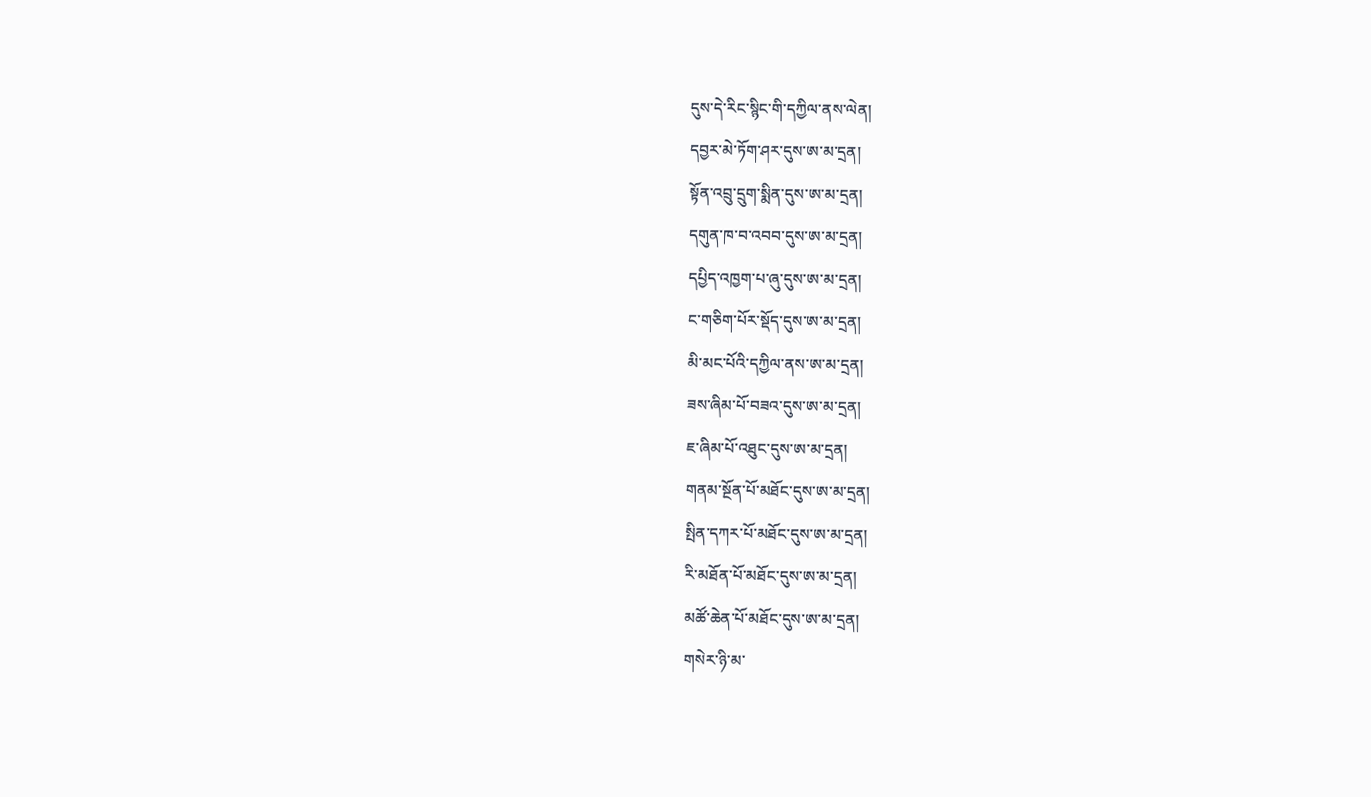དུས་དེ་རིང་སྙིང་གི་དཀྱིལ་ནས་ལེན།
དབྱར་མེ་ཏོག་ཤར་དུས་ཨ་མ་དྲན།
སྟོན་འབྲུ་དྲུག་སྨིན་དུས་ཨ་མ་དྲན།
དགུན་ཁ་བ་འབབ་དུས་ཨ་མ་དྲན།
དཔྱིད་འཁྱག་པ་ཞུ་དུས་ཨ་མ་དྲན།
ང་གཅིག་པོར་སྡོད་དུས་ཨ་མ་དྲན།
མི་མང་པོའི་དཀྱིལ་ནས་ཨ་མ་དྲན།
ཟས་ཞིམ་པོ་བཟའ་དུས་ཨ་མ་དྲན།
ཇ་ཞིམ་པོ་འཐུང་དུས་ཨ་མ་དྲན།
གནམ་སྔོན་པོ་མཐོང་དུས་ཨ་མ་དྲན།
སྤིན་དཀར་པོ་མཐོང་དུས་ཨ་མ་དྲན།
རི་མཐོན་པོ་མཐོང་དུས་ཨ་མ་དྲན།
མཚོ་ཆེན་པོ་མཐོང་དུས་ཨ་མ་དྲན།
གསེར་ཉི་མ་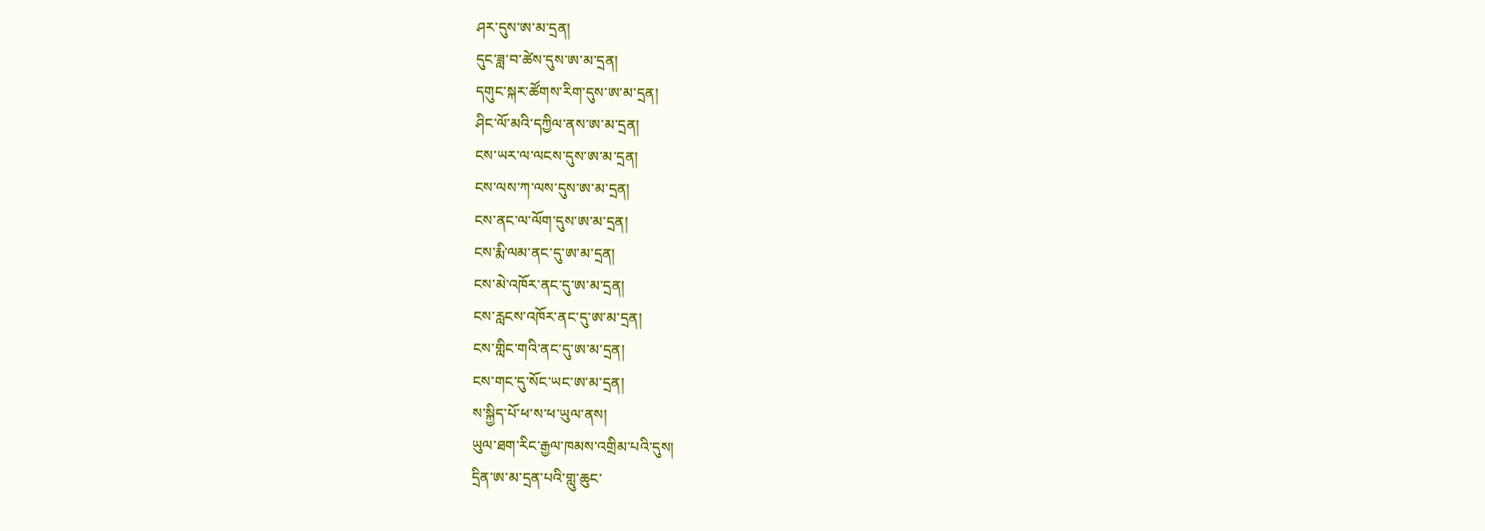ཤར་དུས་ཨ་མ་དྲན།
དུང་ཟླ་བ་ཚེས་དུས་ཨ་མ་དྲན།
དགུང་སྐར་ཚོགས་རིག་དུས་ཨ་མ་དྲན།
ཤིང་ལོ་མའི་དཀྱིལ་ནས་ཨ་མ་དྲན།
ངས་ཡར་ལ་ལངས་དུས་ཨ་མ་དྲན།
ངས་ལས་ཀ་ལས་དུས་ཨ་མ་དྲན།
ངས་ནང་ལ་ལོག་དུས་ཨ་མ་དྲན།
ངས་རྨི་ལམ་ནང་དུ་ཨ་མ་དྲན།
ངས་མེ་འཁོར་ནང་དུ་ཨ་མ་དྲན།
ངས་རླངས་འཁོར་ནང་དུ་ཨ་མ་དྲན།
ངས་གླིང་གའི་ནང་དུ་ཨ་མ་དྲན།
ངས་གང་དུ་སོང་ཡང་ཨ་མ་དྲན།
ས་སྐྱིད་པོ་ཕ་ས་ཕ་ཡུལ་ནས།
ཡུལ་ཐག་རིང་རྒྱལ་ཁམས་འགྲིམ་པའི་དུས།
དྲིན་ཨ་མ་དྲན་པའི་གླུ་ཆུང་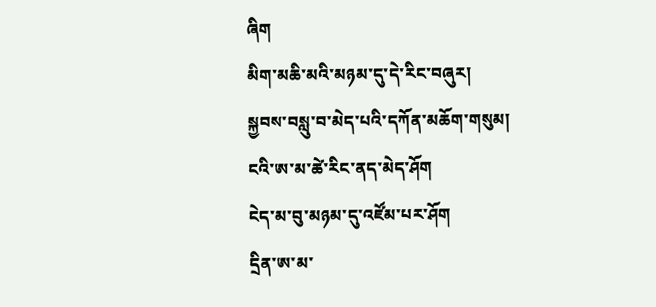ཞིག
མིག་མཆི་མའི་མཉམ་དུ་དེ་རིང་བཞུར།
སྐྱབས་བསླུ་བ་མེད་པའི་དཀོན་མཆོག་གསུམ།
ངའི་ཨ་མ་ཚེ་རིང་ནད་མེད་ཤོག
ངེད་མ་བུ་མཉམ་དུ་འཛོམ་པར་ཤོག
དྲིན་ཨ་མ་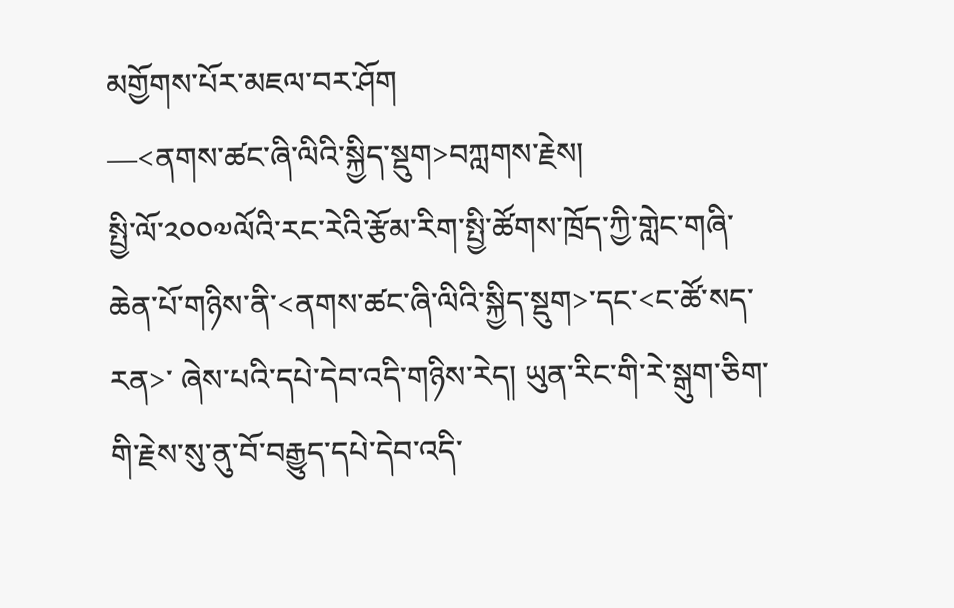མགྱོགས་པོར་མཇལ་བར་ཤོག
—<ནགས་ཚང་ཞི་ལིའི་སྐྱིད་སྡུག>བཀླགས་རྗེས།
སྤྱི་ལོ་༢༠༠༧ལོའི་རང་རེའི་རྩོམ་རིག་སྤྱི་ཚོགས་ཁྲོད་ཀྱི་གླེང་གཞི་ཆེན་པོ་གཉིས་ནི་<ནགས་ཚང་ཞི་ལིའི་སྐྱིད་སྡུག>་དང་<ང་ཚོ་སད་རན>་ ཞེས་པའི་དཔེ་དེབ་འདི་གཉིས་རེད། ཡུན་རིང་གི་རེ་སྒུག་ཅིག་གི་རྗེས་སུ་ནུ་བོ་བརྒྱུད་དཔེ་དེབ་འདི་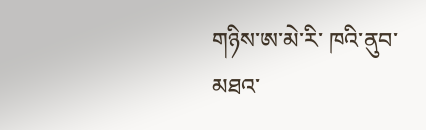གཉིས་ཨ་མེ་རི་ ཁའི་ནུབ་མཐའ་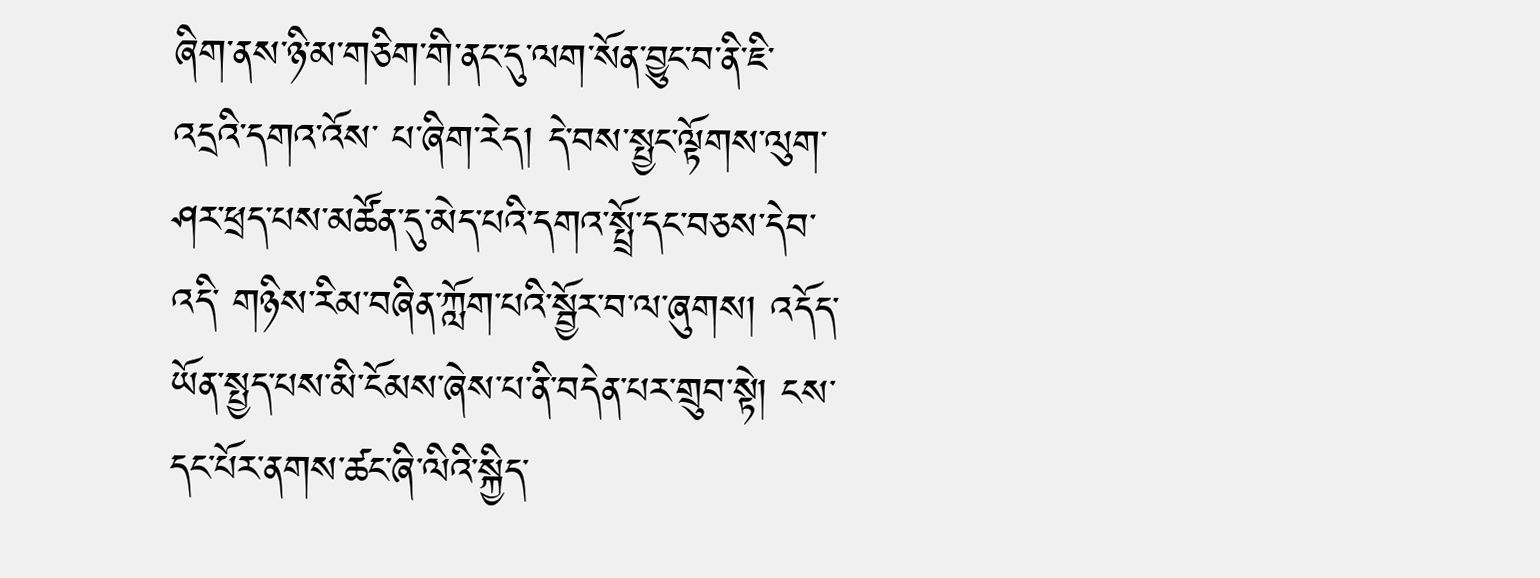ཞིག་ནས་ཉི་མ་གཅིག་གི་ནང་དུ་ལག་སོན་བྱུང་བ་ནི་ཇི་འདྲའི་དགའ་འོས་ པ་ཞིག་རེད། དེ་བས་སྤྱང་ལྟོགས་ལུག་ཤར་ཕྲད་པས་མཚོན་དུ་མེད་པའི་དགའ་སྤྲོ་དང་བཅས་དེབ་འདི་ གཉིས་རིམ་བཞིན་ཀློག་པའི་སྦྱོར་བ་ལ་ཞུགས། འདོད་ཡོན་སྤྱད་པས་མི་ངོམས་ཞེས་པ་ནི་བདེན་པར་གྲུབ་སྟེ། ངས་དང་པོར་ནགས་ཚང་ཞི་ལིའི་སྐྱིད་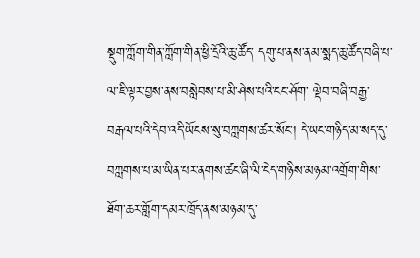སྡུག་ཀློག་གིན་ཀློག་གིན་ཕྱི་དྲོའི་ཆུ་ཚོད་ དགུ་པ་ནས་ནམ་སྨད་ཆུ་ཚོད་བཞི་པ་ལ་ཇི་ལྟར་བྱས་ནས་བསླེབས་པ་མི་ཤེས་པའི་ངང་ཤོག་ ལྡེབ་བཞི་བརྒྱ་བརྒལ་པའི་དེབ་འདི་ཡོངས་སུ་བཀླགས་ཚར་སོང་། དེ་ཡང་གཉིད་མ་སད་དུ་བཀླགས་པ་མ་ཡིན་པར་ནགས་ཚང་ཞི་ལི་ངེད་གཉིས་མཉམ་འགྲོག་གིས་ ཐོག་ཆར་གློག་དམར་ཁྲོད་ནས་མཉམ་དུ་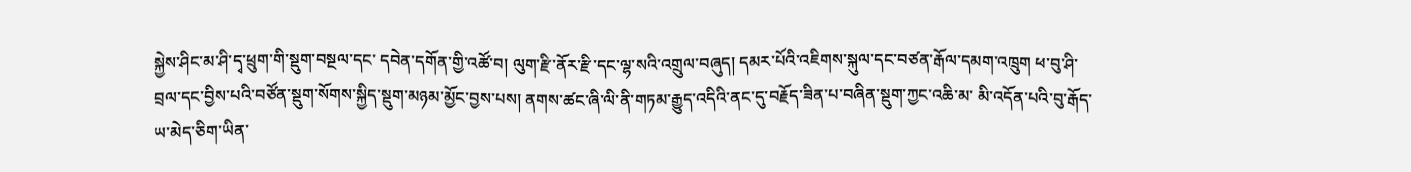སྐྱེས་ཤིང་མ་ཤི་དྭ་ཕྲུག་གི་སྡུག་བསྔལ་དང་ དབེན་དགོན་གྱི་འཚོ་བ། ལུག་རྫི་ནོར་རྫི་དང་ལྷ་སའི་འགྲུལ་བཞུད། དམར་པོའི་འཇིགས་སྐུལ་དང་བཙན་རྒོལ་དམག་འཁྲུག ཕ་བུ་ཤི་བྲལ་དང་བྱིས་པའི་བཙོན་སྡུག་སོགས་སྐྱིད་སྡུག་མཉམ་མྱོང་བྱས་པས། ནགས་ཚང་ཞི་ལི་ནི་གཏམ་རྒྱུད་འདིའི་ནང་དུ་བརྗོད་ཟིན་པ་བཞིན་སྡུག་ཀྱང་འཆི་མ་ མི་འདོན་པའི་བུ་རྒོད་ཡ་མེད་ཅིག་ཡིན་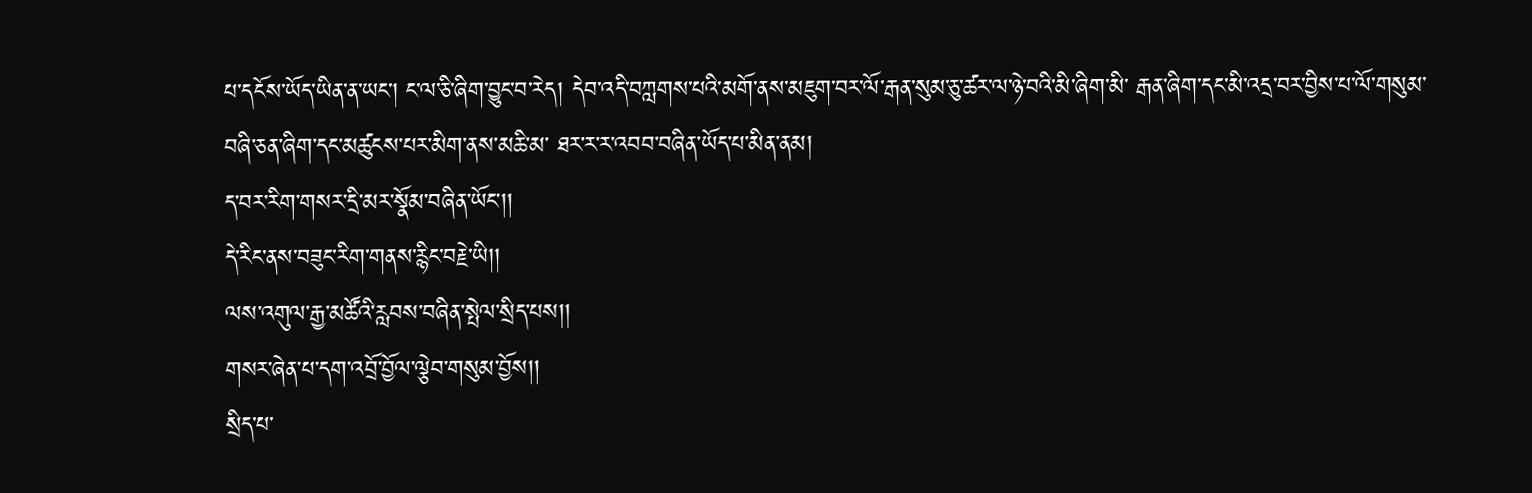པ་དངོས་ཡོད་ཡིན་ན་ཡང་། ང་ལ་ཅི་ཞིག་བྱུང་བ་རེད། དེབ་འདི་བཀླགས་པའི་མགོ་ནས་མཇུག་བར་ལོ་རྒན་སུམ་ཅུ་ཚར་ལ་ཉེ་བའི་མི་ཞིག་མི་ རྒན་ཞིག་དང་མི་འདྲ་བར་བྱིས་པ་ལོ་གསུམ་བཞི་ཅན་ཞིག་དང་མཚུངས་པར་མིག་ནས་མཆི་མ་ ཐར་ར་ར་འབབ་བཞིན་ཡོད་པ་མིན་ནམ།
ད་བར་རིག་གསར་དྲི་མར་སྣོམ་བཞིན་ཡོང་།།
དེ་རིང་ནས་བཟུང་རིག་གནས་རྙིང་བརྗེ་ཡི།།
ལས་འགུལ་རྒྱ་མཚོའི་རླབས་བཞིན་སྤེལ་སྲིད་པས།།
གསར་ཞེན་པ་དག་འབྲོ་བྱོལ་ལྕེབ་གསུམ་བྱོས།།
སྲིད་པ་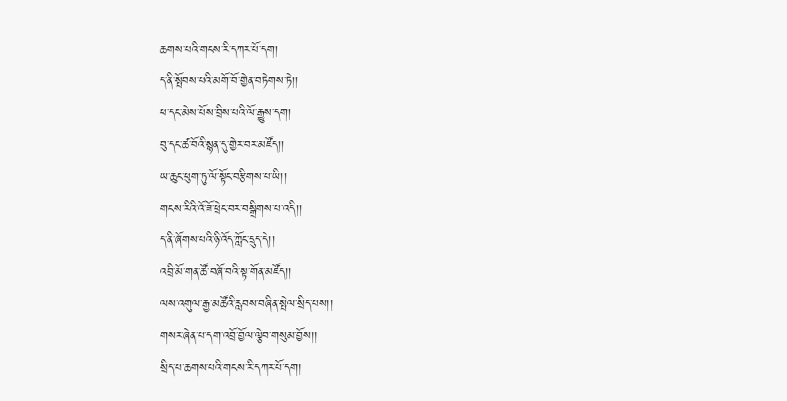ཆགས་པའི་གངས་རི་དཀར་པོ་དག།
ད་ནི་སྤོབས་པའི་མགོ་བོ་གྱེན་བཏེགས་ཏེ།།
ཕ་དང་མེས་པོས་བྲིས་པའི་ལོ་རྒྱུས་དག།
བུ་དང་ཚ་བོའི་སྙན་དུ་གྱེར་བར་མཛོད།།
ཡ་ཆུང་ཕུག་ཏུ་ལོ་སྟོང་བརྩིགས་པ་ཡི།།
གངས་རིའི་འོ་ཟོ་ཕྲེང་བར་བསྒྲིགས་པ་འདི།།
ད་ནི་ཞོགས་པའི་ཉི་འོད་ཀློང་དྲུད་དེ།།
འབྲི་མོ་གན་ཚོ་བཞོ་བའི་སྟ་གོན་མཛོད།།
ལས་འགུལ་རྒྱ་མཚོའི་རླབས་བཞིན་སྤེལ་སྲིད་པས།།
གསར་ཞེན་པ་དག་འབྲོ་བྱོལ་ལྕེབ་གསུམ་བྱོས།།
སྲིད་པ་ཆགས་པའི་གངས་རི་དཀར་པོ་དག།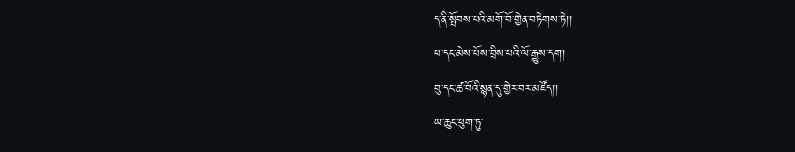ད་ནི་སྤོབས་པའི་མགོ་བོ་གྱེན་བཏེགས་ཏེ།།
ཕ་དང་མེས་པོས་བྲིས་པའི་ལོ་རྒྱུས་དག།
བུ་དང་ཚ་བོའི་སྙན་དུ་གྱེར་བར་མཛོད།།
ཡ་ཆུང་ཕུག་ཏུ་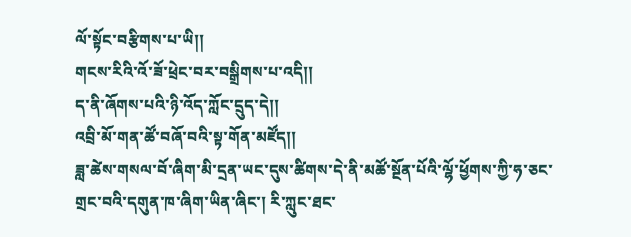ལོ་སྟོང་བརྩིགས་པ་ཡི།།
གངས་རིའི་འོ་ཟོ་ཕྲེང་བར་བསྒྲིགས་པ་འདི།།
ད་ནི་ཞོགས་པའི་ཉི་འོད་ཀློང་དྲུད་དེ།།
འབྲི་མོ་གན་ཚོ་བཞོ་བའི་སྟ་གོན་མཛོད།།
ཟླ་ཚེས་གསལ་བོ་ཞིག་མི་དྲན་ཡང་དུས་ཚིགས་དེ་ནི་མཚོ་སྔོན་པོའི་ལྷོ་ཕྱོགས་ཀྱི་ཧ་ཅང་གྲང་བའི་དགུན་ཁ་ཞིག་ཡིན་ཞིང་། རི་ཀླུང་ཐང་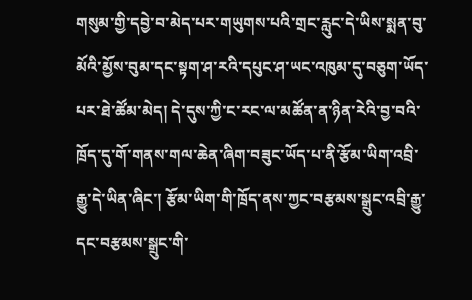གསུམ་གྱི་དབྱེ་བ་མེད་པར་གཡུགས་པའི་གྲང་རླུང་དེ་ཡིས་སྨན་བུ་མོའི་མྱོས་བུམ་དང་སྟག་ཤ་རའི་དཔུང་ཤ་ཡང་འཁུམ་དུ་བཅུག་ཡོད་པར་ཐེ་ཚོམ་མེད། དེ་དུས་ཀྱི་ང་རང་ལ་མཚོན་ན་ཉིན་རེའི་བྱ་བའི་ཁྲོད་དུ་གོ་གནས་གལ་ཆེན་ཞིག་བཟུང་ཡོད་པ་ནི་རྩོམ་ཡིག་འབྲི་རྒྱུ་དེ་ཡིན་ཞིང་། རྩོམ་ཡིག་གི་ཁྲོད་ནས་ཀྱང་བརྩམས་སྒྲུང་འབྲི་རྒྱུ་དང་བརྩམས་སྒྲུང་གི་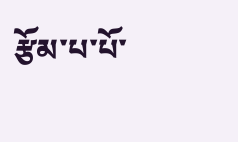རྩོམ་པ་པོ་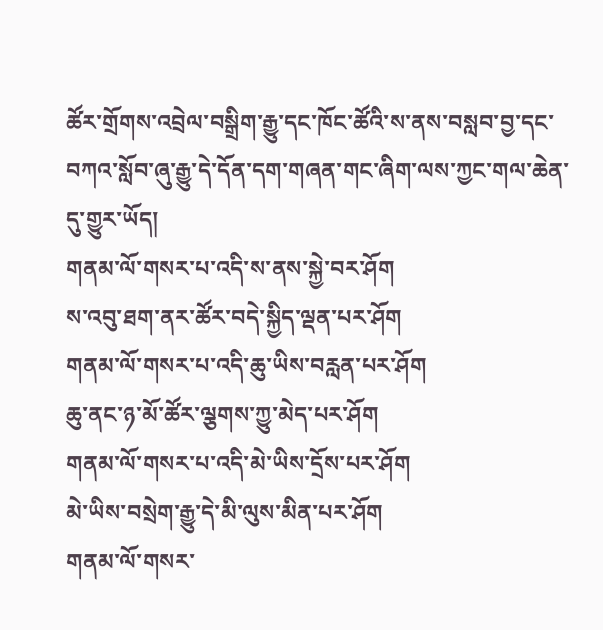ཚོར་གྲོགས་འབྲེལ་བསྒྲིག་རྒྱུ་དང་ཁོང་ཚོའི་ས་ནས་བསླབ་བྱ་དང་བཀའ་སློབ་ཞུ་རྒྱུ་དེ་དོན་དག་གཞན་གང་ཞིག་ལས་ཀྱང་གལ་ཆེན་དུ་གྱུར་ཡོད།
གནམ་ལོ་གསར་པ་འདི་ས་ནས་སྐྱེ་བར་ཤོག
ས་འབུ་ཐག་ནར་ཚོར་བདེ་སྐྱིད་ལྡན་པར་ཤོག
གནམ་ལོ་གསར་པ་འདི་ཆུ་ཡིས་བརླན་པར་ཤོག
ཆུ་ནང་ཉ་མོ་ཚོར་ལྕགས་ཀྱུ་མེད་པར་ཤོག
གནམ་ལོ་གསར་པ་འདི་མེ་ཡིས་དྲོས་པར་ཤོག
མེ་ཡིས་བསྲེག་རྒྱུ་དེ་མི་ལུས་མིན་པར་ཤོག
གནམ་ལོ་གསར་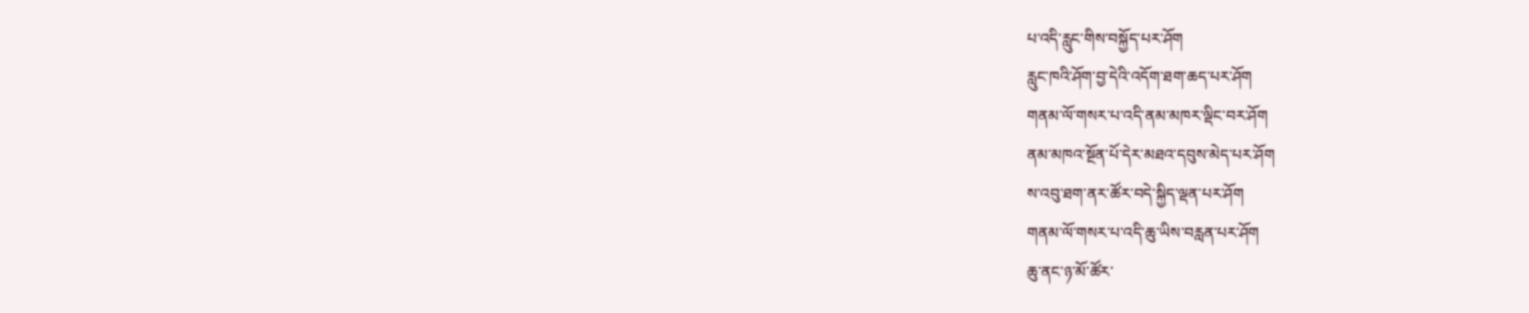པ་འདི་རླུང་གིས་བསྐྱོད་པར་ཤོག
རླུང་ཁའི་ཤོག་བྱ་དེའི་འདོག་ཐག་ཆད་པར་ཤོག
གནམ་ལོ་གསར་པ་འདི་ནམ་མཁར་ལྡིང་བར་ཤོག
ནམ་མཁའ་སྔོན་པོ་དེར་མཐའ་དབུས་མེད་པར་ཤོག
ས་འབུ་ཐག་ནར་ཚོར་བདེ་སྐྱིད་ལྡན་པར་ཤོག
གནམ་ལོ་གསར་པ་འདི་ཆུ་ཡིས་བརླན་པར་ཤོག
ཆུ་ནང་ཉ་མོ་ཚོར་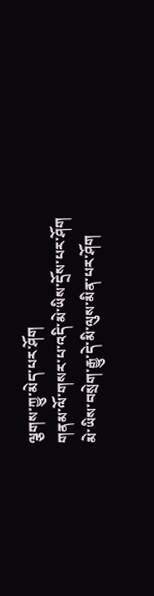ལྕགས་ཀྱུ་མེད་པར་ཤོག
གནམ་ལོ་གསར་པ་འདི་མེ་ཡིས་དྲོས་པར་ཤོག
མེ་ཡིས་བསྲེག་རྒྱུ་དེ་མི་ལུས་མིན་པར་ཤོག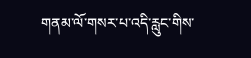གནམ་ལོ་གསར་པ་འདི་རླུང་གིས་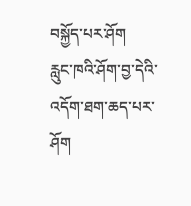བསྐྱོད་པར་ཤོག
རླུང་ཁའི་ཤོག་བྱ་དེའི་འདོག་ཐག་ཆད་པར་ཤོག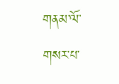གནམ་ལོ་གསར་པ་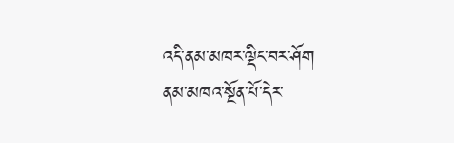འདི་ནམ་མཁར་ལྡིང་བར་ཤོག
ནམ་མཁའ་སྔོན་པོ་དེར་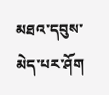མཐའ་དབུས་མེད་པར་ཤོག